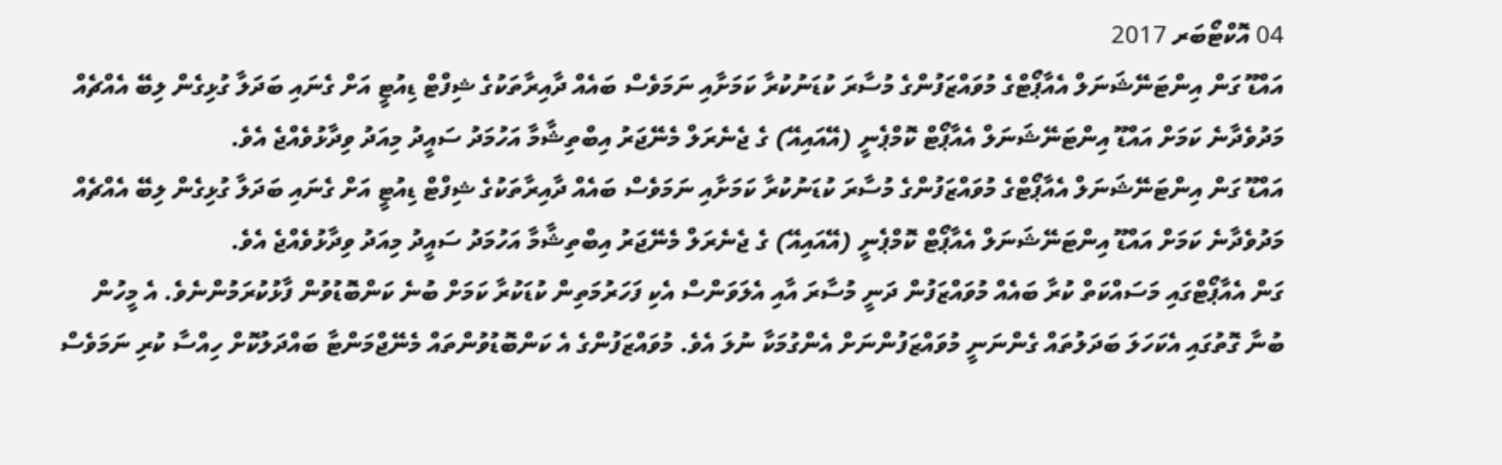04 އޮކްޓޯބަރ 2017
އައްޑޫ ގަން އިންޓަނޭޝަނަލް އެއާޕޯޓްގެ މުވައްޒަފުންގެ މުސާރަ ކުޑަނުކުރާ ކަމަށާއި ނަމަވެސް ބައެއް ދާއިރާތަކުގެ ޝިފްޓް ޑިއުޓީ އަށް ގެނައި ބަދަލާ ގުޅިގެން ލިބޭ އެއްޗެއް މަދުވެދާނެ ކަމަށް އައްޑޫ އިންޓަނޭޝަނަލް އެއާޕޯޓް ކޮމްޕެނީ (އޭއައިއޭ) ގެ ޖެނެރަލް މެނޭޖަރު އިބްތިޝާމާ އަހުމަދު ސައީދު މިއަދު ވިދާޅުވެއްޖެ އެވެ.
އައްޑޫ ގަން އިންޓަނޭޝަނަލް އެއާޕޯޓްގެ މުވައްޒަފުންގެ މުސާރަ ކުޑަނުކުރާ ކަމަށާއި ނަމަވެސް ބައެއް ދާއިރާތަކުގެ ޝިފްޓް ޑިއުޓީ އަށް ގެނައި ބަދަލާ ގުޅިގެން ލިބޭ އެއްޗެއް މަދުވެދާނެ ކަމަށް އައްޑޫ އިންޓަނޭޝަނަލް އެއާޕޯޓް ކޮމްޕެނީ (އޭއައިއޭ) ގެ ޖެނެރަލް މެނޭޖަރު އިބްތިޝާމާ އަހުމަދު ސައީދު މިއަދު ވިދާޅުވެއްޖެ އެވެ.
ގަން އެއާޕޯޓްގައި މަސައްކަތް ކުރާ ބައެއް މުވައްޒަފުން ދަނީ މުސާރަ އާއި އެލަވަންސް އެކި ފަހަރުމަތިން ކުޑަކުރާ ކަމަށް ބުނެ ކަންބޮޑުވުން ފާޅުކުރަމުންނެވެ. އެ މީހުން ބުނާ ގޮތުގައި އެކަހަލަ ބަދަލުތައް ގެންނަނީ މުވައްޒަފުންނަށް އެންގުމަކާ ނުލަ އެވެ. މުވައްޒަފުންގެ އެ ކަންބޮޑުވުންތައް މެނޭޖްމަންޓާ ބައްދަލުކޮށް ހިއްސާ ކުރި ނަމަވެސް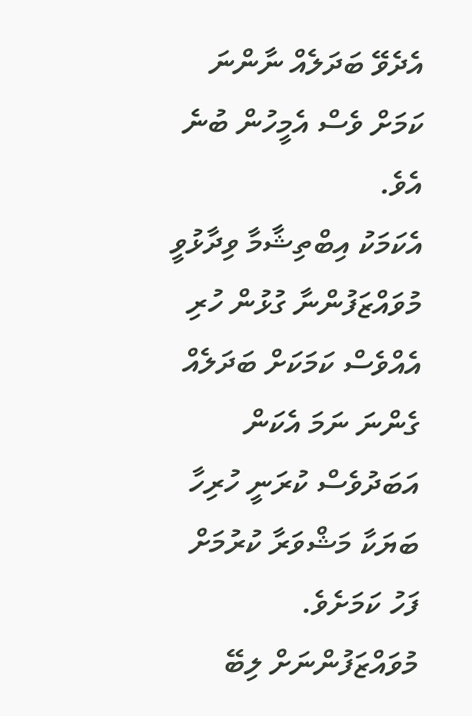އެދެވޭ ބަދަލެއް ނާންނަ ކަމަށް ވެސް އެމީހުން ބުނެ އެވެ.
އެކަމަކު އިބްތިޝާމާ ވިދާޅުވީ މުވައްޒަފުންނާ ގުޅުން ހުރި އެއްވެސް ކަމަކަށް ބަދަލެއް ގެންނަ ނަމަ އެކަން އަބަދުވެސް ކުރަނީ ހުރިހާ ބަޔަކާ މަޝްވަރާ ކުރުމަށް ފަހު ކަމަށެވެ.
މުވައްޒަފުންނަށް ލިބޭ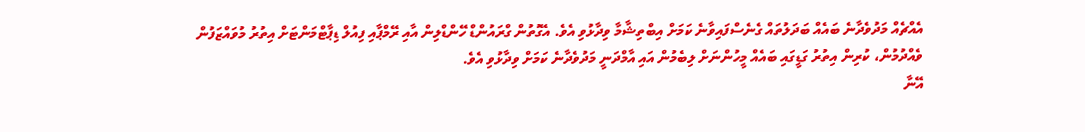އެއްޗެއް މަދުވެދާނެ ބައެއް ބަދަލުތައް ގެނެސްފައިވާނެ ކަމަށް އިބްތިޝާމާ ވިދާޅުވި އެވެ. އެގޮތުން ގްރައުންޑް ހޭންޑްލިން އާއި ރޭމްޕާއި ފިއުލް ޑިޕާޓްމަންޓަށް އިތުރު މުވައްޒަފުން ވެއްދުމުން، ކުރިން އިތުރު ގަޑީގައި ބައެއް މީހުންނަށް ލިބެމުން އައި އާމްދަނީ މަދުވެދާނެ ކަމަށް ވިދާޅުވި އެވެ.
އޭނާ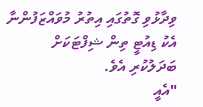ވިދާޅުވި ގޮތުގައި އިތުރު މުވައްޒަފުންނާ އެކު ޑިއުޓީ ތިން ޝިފްޓަކަށް ބަދަލުކުރި އެވެ.
"އެއީ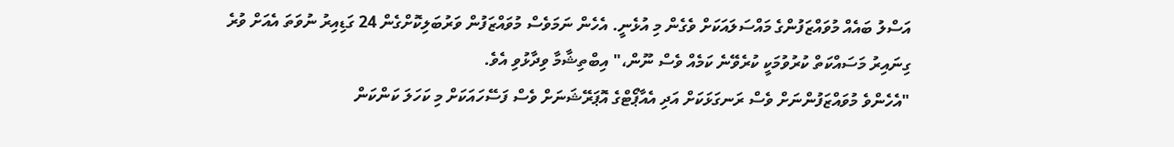އަސްލު ބައެއް މުވައްޒަފުންގެ މައްސަލައަކަށް ވެގެން މި އުޅެނީ. އެހެން ނަމަވެސް މުވައްޒަފުން ވަރުބަލިކޮށްގެން 24 ގަޑިއިރު ނުވަތަ އެއަށް ވުރެ ގިނައިރު މަސައްކަތް ކުރުވުމަކީ ކުރެވޭނެ ކަމެއް ވެސް ނޫން،" އިބްތިޝާމާ ވިދާޅުވި އެވެ.
"އެހެންވެ މުވައްޒަފުންނަށް ވެސް ރަނގަޅަކަށް އަދި އެއާޕޯޓްގެ އޮޕަރޭޝަނަށް ވެސް ފަސޭހައަކަށް މި ކަހަލަ ކަންކަން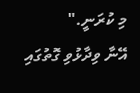މި ކުރަނީ."
އޭނާ ވިދާޅުވި ގޮތުގައި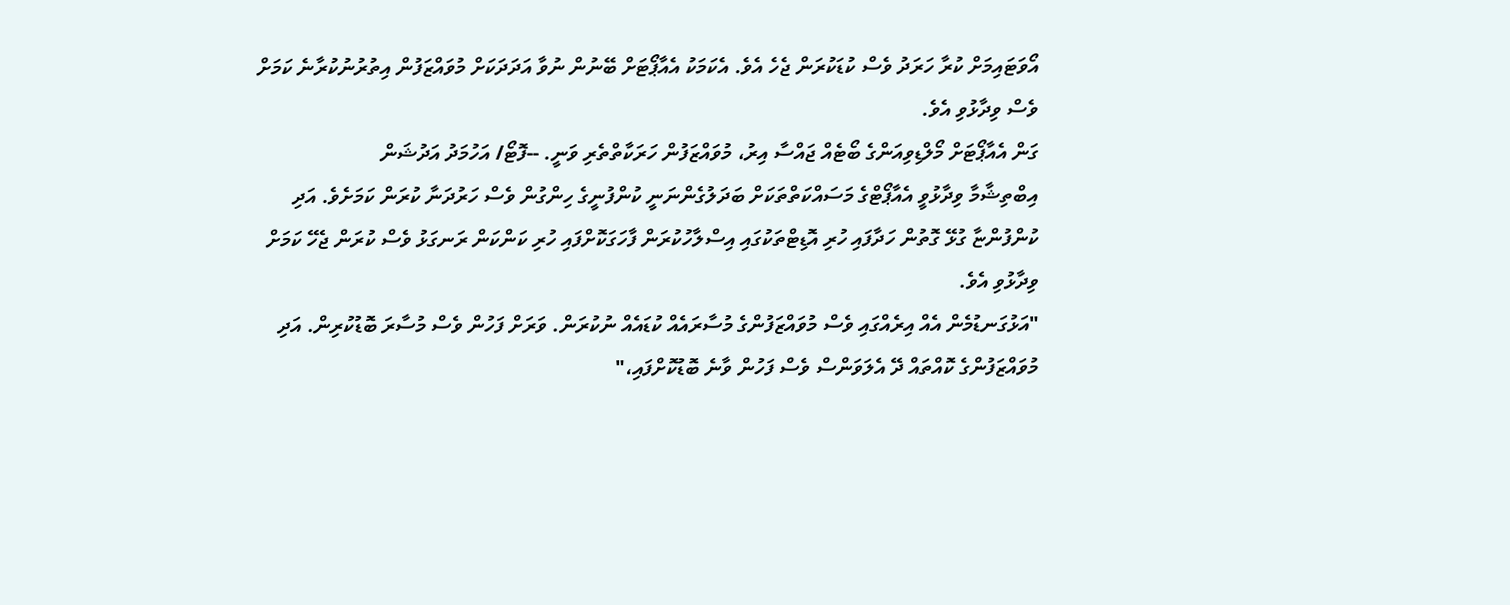އޯވަޓައިމަށް ކުރާ ހަރަދު ވެސް ކުޑަކުރަން ޖެހެ އެވެ. އެކަމަކު އެއާޕޯޓަށް ބޭނުން ނުވާ އަދަދަކަށް މުވައްޒަފުން އިތުރުނުކުރާނެ ކަމަށް ވެސް ވިދާޅުވި އެވެ.
ގަން އެއާޕޯޓަށް މޯލްޑިވިއަންގެ ބޯޓެއް ޖައްސާ އިރު، މުވައްޒަފުން ހަރަކާތްތެރި ވަނީ. --ފޮޓޯ/ އަހުމަދު އަދުޝަން
އިބްތިޝާމާ ވިދާޅުވީ އެއާޕޯޓްގެ މަސައްކަތްތަކަށް ބަދަލުގެންނަނީ ކުންފުނީގެ ހިންގުން ވެސް ހަރުދަނާ ކުރަން ކަމަށެވެ. އަދި ކުންފުންޏާ ގުޅޭ ގޮތުން ހަދާފައި ހުރި އޮޑިޓްތަކުގައި އިސްލާހުކުރަން ފާހަގަކޮށްފައި ހުރި ކަންކަން ރަނގަޅު ވެސް ކުރަން ޖެހޭ ކަމަށް ވިދާޅުވި އެވެ.
"އަޅުގަނޑުމެން އެއް އިރެއްގައި ވެސް މުވައްޒަފުންގެ މުސާރައެއް ކުޑައެއް ނުކުރަން. ވަރަށް ފަހުން ވެސް މުސާރަ ބޮޑުކުރިން. އަދި މުވައްޒަފުންގެ ކޮއްތައް ދޭ އެލަވަންސް ވެސް ފަހުން ވާނެ ބޮޑުކޮށްފައި،"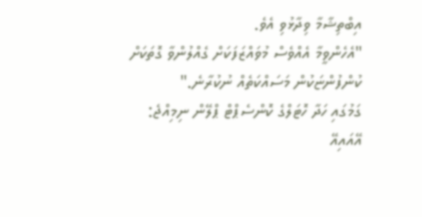އިބްތިޝާމާ ވިދާޅުވި އެވެ.
"އެހެންވީމާ އެއްވެސް މުވައްޒަފަކަށް ގެއްލުންވާ ގޮތަކަށް ކުންފުންޏަކުން މަސައްކަތެއް ނުކުރާނެ."
ގަމުގައި ހަދާ ހޮޓަލްގެ ކޮންސެޕްޓް ޕްލޭން ނިމިއްޖެ: އޭއައިއޭ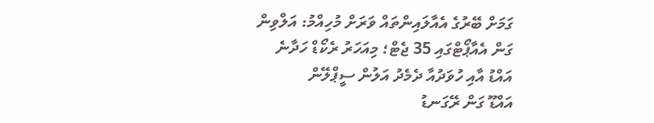ގަމަށް ބޭރުގެ އެއާލައިންތައް ވަރަށް މުހިއްމު: އަލްވިން
ގަން އެއާޕޯޓްގައި 35 ޖެޓް؛ މިއަހަރު ރެކޯޑް ހަދާނެ
އައްޑު އާއި ހުވަދުއާ ދެމެދު އަލުން ސީޕްލޭން
އައްޑޫ ގަން ރޭގަނޑު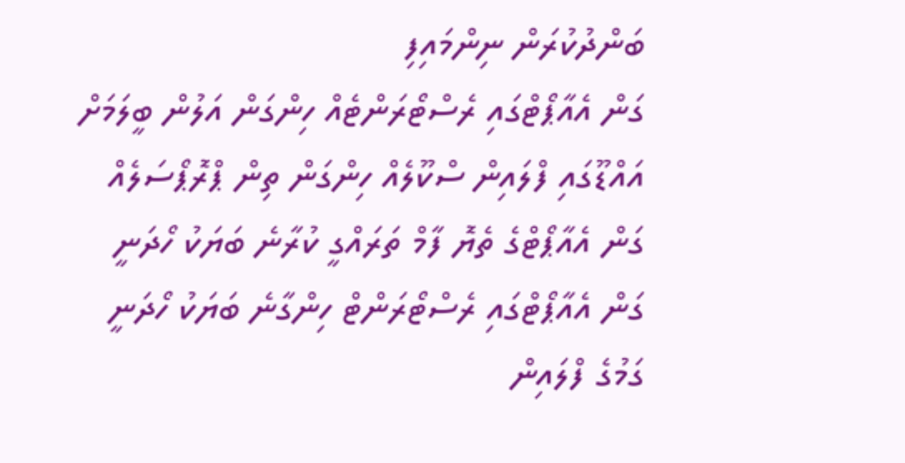ބަންދުކުރަން ނިންމައިފި
ގަން އެއާޕޯޓްގައި ރެސްޓޯރަންޓެއް ހިންގަން އަލުން ބީލަމަށް
އައްޑޫގައި ފްލައިން ސްކޫލެއް ހިންގަން ތިން ޕްރޮޕޯސަލެއް
ގަން އެއާޕޯޓްގެ ތެޔޮ ފާމް ތަރައްގީ ކުރާނެ ބަޔަކު ހޯދަނީ
ގަން އެއާޕޯޓްގައި ރެސްޓޯރަންޓް ހިންގާނެ ބަޔަކު ހޯދަނީ
ގަމުގެ ފްލައިން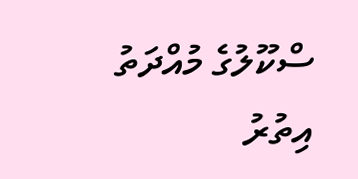ސްކޫލުގެ މުއްދަތު އިތުރު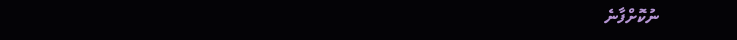ނުކޮށްފާނެ